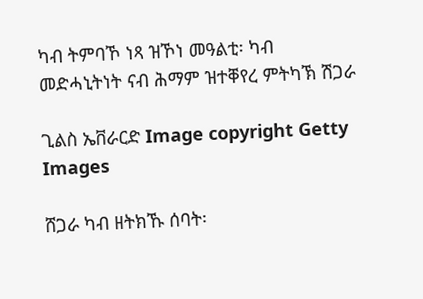ካብ ትምባኾ ነጻ ዝኾነ መዓልቲ፡ ካብ መድሓኒትነት ናብ ሕማም ዝተቐየረ ምትካኽ ሽጋራ

ጊልስ ኤቨራርድ Image copyright Getty Images

ሸጋራ ካብ ዘትክኹ ሰባት፡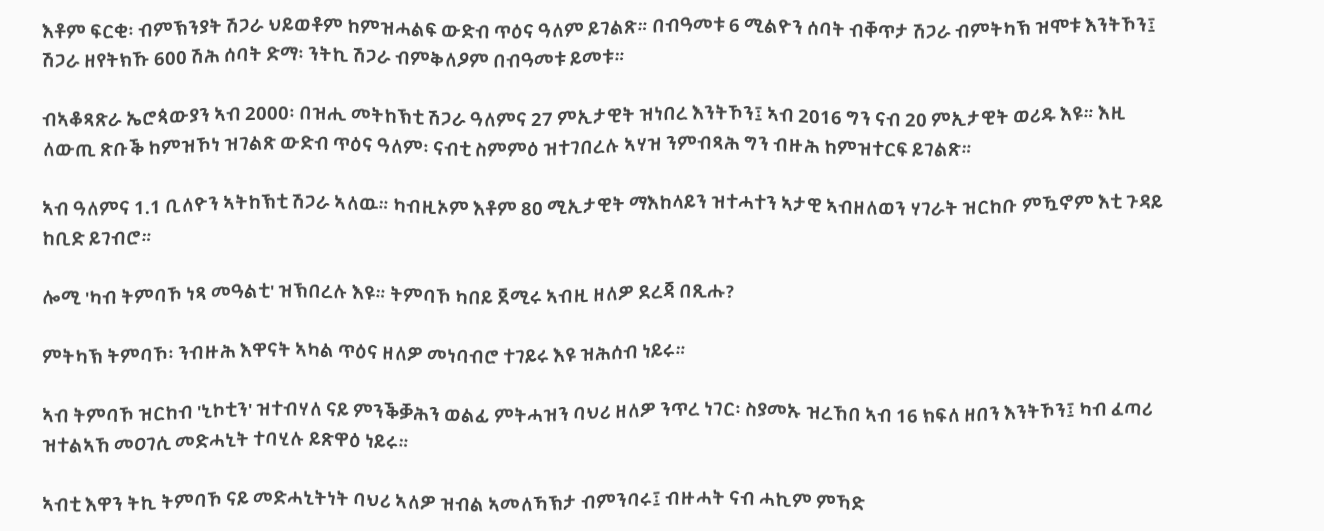እቶም ፍርቂ፡ ብምኽንያት ሽጋራ ህይወቶም ከምዝሓልፍ ውድብ ጥዕና ዓለም ይገልጽ። በብዓመቱ 6 ሚልዮን ሰባት ብቐጥታ ሽጋራ ብምትካኽ ዝሞቱ እንትኾን፤ ሽጋራ ዘየትክኹ 600 ሽሕ ሰባት ድማ፡ ንትኪ ሽጋራ ብምቅለዖም በብዓመቱ ይመቱ።

ብኣቆጻጽራ ኤሮጳውያን ኣብ 2000፡ በዝሒ መትከኽቲ ሽጋራ ዓለምና 27 ምኢታዊት ዝነበረ እንትኾን፤ ኣብ 2016 ግን ናብ 20 ምኢታዊት ወሪዱ እዩ። እዚ ለውጢ ጽቡቕ ከምዝኾነ ዝገልጽ ውድብ ጥዕና ዓለም፡ ናብቲ ስምምዕ ዝተገበረሉ ኣሃዝ ንምብጻሕ ግን ብዙሕ ከምዝተርፍ ይገልጽ።

ኣብ ዓለምና 1.1 ቢለዮን ኣትከኽቲ ሽጋራ ኣለዉ። ካብዚኦም እቶም 80 ሚኢታዊት ማእከላይን ዝተሓተን ኣታዊ ኣብዘለወን ሃገራት ዝርከቡ ምዃኖም እቲ ጉዳይ ከቢድ ይገብሮ።

ሎሚ 'ካብ ትምባኾ ነጻ መዓልቲ' ዝኽበረሉ እዩ። ትምባኾ ካበይ ጀሚሩ ኣብዚ ዘለዎ ደረጃ በጺሑ?

ምትካኽ ትምባኾ፡ ንብዙሕ እዋናት ኣካል ጥዕና ዘለዎ መነባብሮ ተገይሩ እዩ ዝሕሰብ ነይሩ።

ኣብ ትምባኾ ዝርከብ 'ኒኮቲን' ዝተብሃለ ናይ ምንቕቓሕን ወልፊ ምትሓዝን ባህሪ ዘለዎ ንጥረ ነገር፡ ስያመኡ ዝረኸበ ኣብ 16 ክፍለ ዘበን እንትኾን፤ ካብ ፈጣሪ ዝተልኣኸ መዐገሲ መድሓኒት ተባሂሉ ይጽዋዕ ነይሩ።

ኣብቲ እዋን ትኪ ትምባኾ ናይ መድሓኒትነት ባህሪ ኣለዎ ዝብል ኣመለኻኽታ ብምንባሩ፤ ብዙሓት ናብ ሓኪም ምኻድ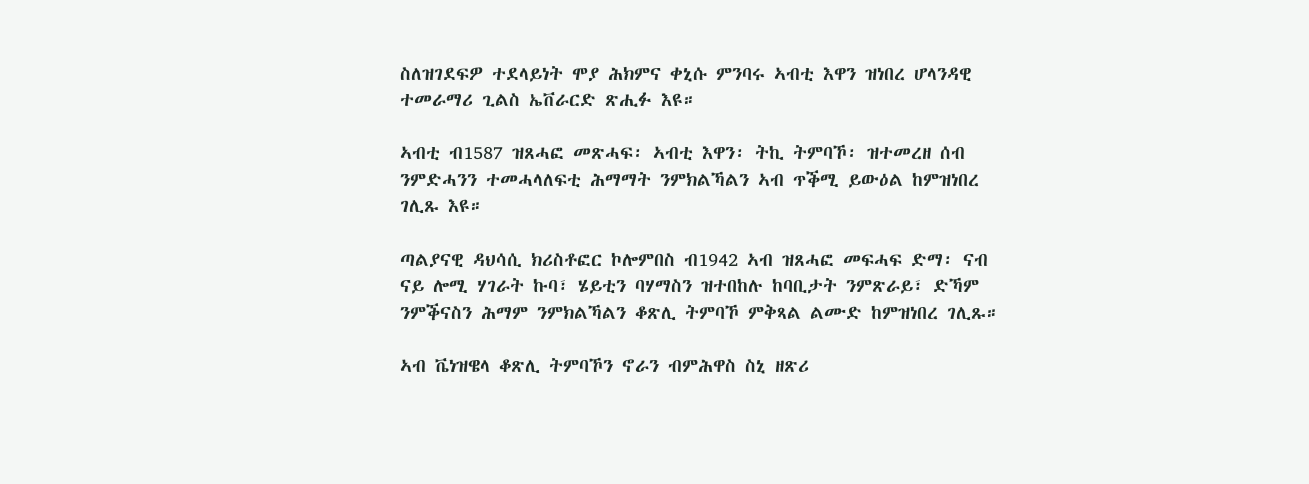ስለዝገደፍዎ ተደላይነት ሞያ ሕክምና ቀኒሱ ምንባሩ ኣብቲ እዋን ዝነበረ ሆላንዳዊ ተመራማሪ ጊልስ ኤቨራርድ ጽሒፉ እዩ።

ኣብቲ ብ1587 ዝጸሓፎ መጽሓፍ፡ ኣብቲ እዋን፡ ትኪ ትምባኾ፡ ዝተመረዘ ሰብ ንምድሓንን ተመሓላለፍቲ ሕማማት ንምክልኻልን ኣብ ጥቕሚ ይውዕል ከምዝነበረ ገሊጹ እዩ።

ጣልያናዊ ዳህሳሲ ክሪስቶፎር ኮሎምበስ ብ1942 ኣብ ዝጸሓፎ መፍሓፍ ድማ፡ ናብ ናይ ሎሚ ሃገራት ኩባ፣ ሄይቲን ባሃማስን ዝተበከሉ ከባቢታት ንምጽራይ፣ ድኻም ንምቕናስን ሕማም ንምክልኻልን ቆጽሊ ትምባኾ ምቅጻል ልሙድ ከምዝነበረ ገሊጹ።

ኣብ ቬነዝዌላ ቆጽሊ ትምባኾን ኖራን ብምሕዋስ ስኒ ዘጽሪ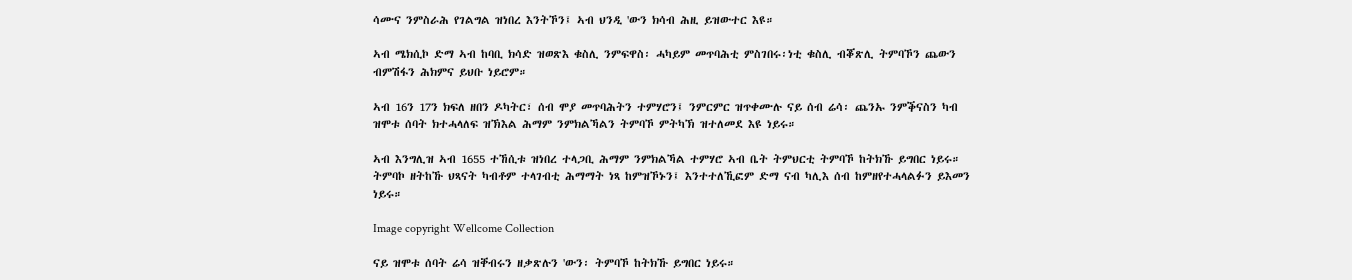ሳሙና ንምስራሕ የገልግል ዝነበረ እንትኾን፤ ኣብ ህንዲ 'ውን ክሳብ ሕዚ ይዝውተር እዩ።

ኣብ ሜክሲኮ ድማ ኣብ ከባቢ ክሳድ ዝወጽእ ቁስሊ ንምፍዋስ፡ ሓካይም መጥባሕቲ ምስገበሩ፡ነቲ ቁስሊ ብቖጽሊ ትምባኾን ጨውን ብምሽፋን ሕክምና ይህቡ ነይሮም።

ኣብ 16ን 17ን ክፍለ ዘበን ዶካትር፣ ሰብ ሞያ መጥባሕትን ተምሃሮን፤ ንምርምር ዝጥቀሙሉ ናይ ሰብ ሬሳ፡ ጨንኡ ንምቕናስን ካብ ዝሞቱ ሰባት ክተሓላለፍ ዝኽእል ሕማም ንምክልኻልን ትምባኾ ምትካኽ ዝተለመደ እዩ ነይሩ።

ኣብ እንግሊዝ ኣብ 1655 ተኸሲቱ ዝነበረ ተላጋቢ ሕማም ንምክልኻል ተምሃሮ ኣብ ቤት ትምህርቲ ትምባኾ ከትክኹ ይግበር ነይሩ። ትምባኮ ዘትከኹ ህጻናት ካብቶም ተላገብቲ ሕማማት ነጻ ከምዝኾኑን፤ እንተተለኺፎም ድማ ናብ ካሊእ ሰብ ከምዘየተሓላልፉን ይእመን ነይሩ።

Image copyright Wellcome Collection

ናይ ዝሞቱ ሰባት ሬሳ ዝቐብሩን ዘቃጽሉን 'ውን፡ ትምባኾ ከትክኹ ይግበር ነይሩ።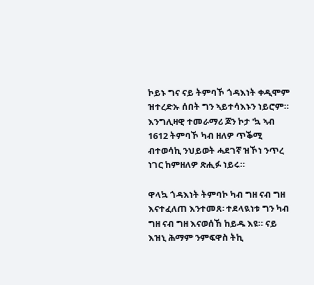ኮይኑ ግና ናይ ትምባኾ ጎዳእነት ቀዲሞም ዝተረድኡ ሰበት ግን ኣይተሳእኑን ነይሮም። እንግሊዛዊ ተመራማሪ ጆን ኮታ 'ኳ ኣብ 1612 ትምባኾ ካብ ዘለዎ ጥቕሚ ብተወሳኪ ንህይወት ሓደገኛ ዝኾነ ንጥረ ነገር ከምዘለዎ ጽሒፉ ነይሩ።

ዋላኳ ጎዳእነት ትምባኮ ካብ ግዘ ናብ ግዘ እናተፈለጠ እንተመጸ፡ ተደላዪነቱ ግን ካብ ግዘ ናብ ግዘ እናወሰኸ ከይዱ እዩ። ናይ እዝኒ ሕማም ንምፍዋስ ትኪ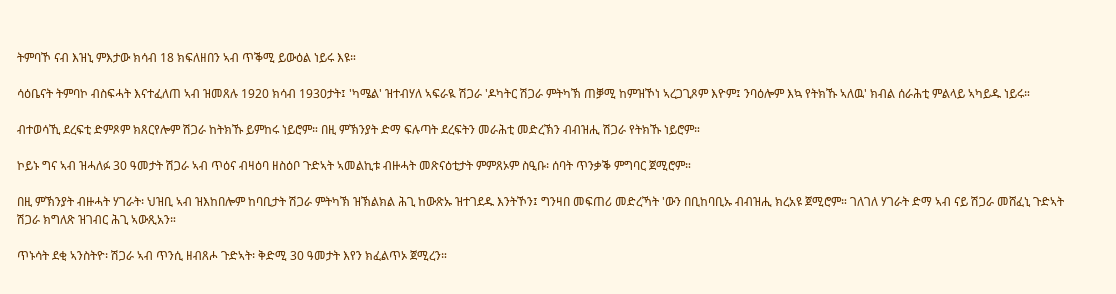ትምባኾ ናብ እዝኒ ምእታው ክሳብ 18 ክፍለዘበን ኣብ ጥቕሚ ይውዕል ነይሩ እዩ።

ሳዕቤናት ትምባኮ ብስፍሓት እናተፈለጠ ኣብ ዝመጸሉ 1920 ክሳብ 1930ታት፤ 'ካሜል' ዝተብሃለ ኣፍራዪ ሽጋራ 'ዶካትር ሽጋራ ምትካኽ ጠቓሚ ከምዝኾነ ኣረጋጊጾም እዮም፤ ንባዕሎም እኳ የትክኹ ኣለዉ' ክብል ሰራሕቲ ምልላይ ኣካይዱ ነይሩ።

ብተወሳኺ ደረፍቲ ድምጾም ክጸርየሎም ሽጋራ ከትክኹ ይምከሩ ነይሮም። በዚ ምኽንያት ድማ ፍሉጣት ደረፍትን መራሕቲ መድረኽን ብብዝሒ ሽጋራ የትክኹ ነይሮም።

ኮይኑ ግና ኣብ ዝሓለፉ 30 ዓመታት ሽጋራ ኣብ ጥዕና ብዛዕባ ዘስዕቦ ጉድኣት ኣመልኪቱ ብዙሓት መጽናዕቲታት ምምጸኦም ስዒቡ፡ ሰባት ጥንቃቕ ምግባር ጀሚሮም።

በዚ ምኽንያት ብዙሓት ሃገራት፡ ህዝቢ ኣብ ዝእከበሎም ከባቢታት ሽጋራ ምትካኽ ዝኽልክል ሕጊ ከውጽኡ ዝተገደዱ እንትኾን፤ ግንዛበ መፍጠሪ መድረኻት 'ውን በቢከባቢኡ ብብዝሒ ክረአዩ ጀሚሮም። ገለገለ ሃገራት ድማ ኣብ ናይ ሽጋራ መሸፈኒ ጉድኣት ሽጋራ ክግለጽ ዝገብር ሕጊ ኣውጺአን።

ጥኑሳት ደቂ ኣንስትዮ፡ ሽጋራ ኣብ ጥንሲ ዘብጸሖ ጉድኣት፡ ቅድሚ 30 ዓመታት እየን ክፈልጥኦ ጀሚረን።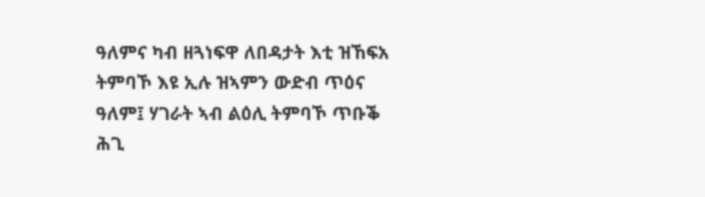ዓለምና ካብ ዘጓነፍዋ ለበዳታት እቲ ዝኸፍአ ትምባኾ እዩ ኢሉ ዝኣምን ውድብ ጥዕና ዓለም፤ ሃገራት ኣብ ልዕሊ ትምባኾ ጥቡቕ ሕጊ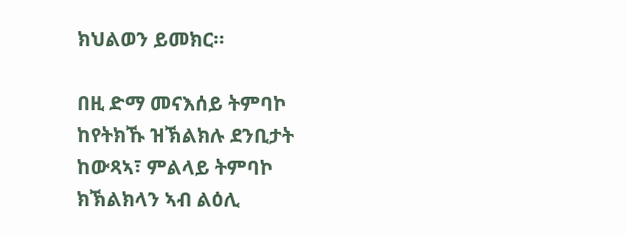ክህልወን ይመክር።

በዚ ድማ መናእሰይ ትምባኮ ከየትክኹ ዝኽልክሉ ደንቢታት ከውጻኣ፣ ምልላይ ትምባኮ ክኽልክላን ኣብ ልዕሊ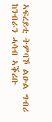ኣፍረይቲ ትምባኾ ልዑል ግብሪ ከንብራን ሓሳብ ኣቕሪቡ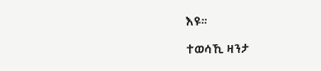እዩ።

ተወሳኺ ዛንታ